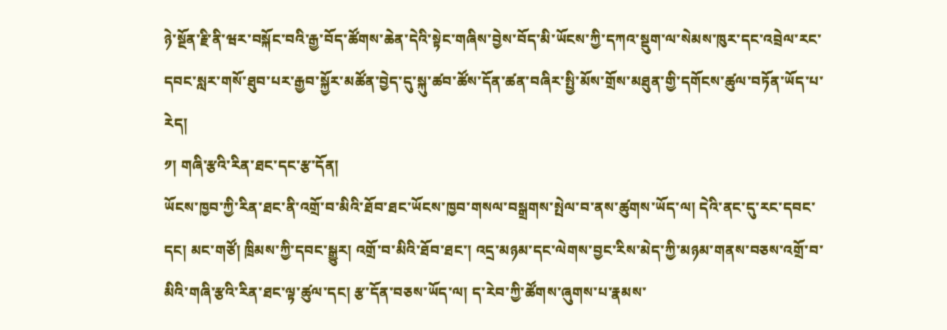ཉེ་སྔོན་རྗི་ནི་ཝར་བསྐོང་བའི་རྒྱ་བོད་ཚོགས་ཆེན་དེའི་སྟེང་གཞིས་བྱེས་བོད་མི་ཡོངས་ཀྱི་དཀའ་སྡུག་ལ་སེམས་ཁུར་དང་འབྲེལ་རང་དབང་སླར་གསོ་ཐུབ་པར་རྒྱབ་སྐྱོར་མཚོན་བྱེད་དུ་སྐུ་ཚབ་ཚོས་དོན་ཚན་བཞིར་སྤྱི་མོས་གྲོས་མཐུན་གྱི་དགོངས་ཚུལ་བཏོན་ཡོད་པ་རེད།
༡། གཞི་རྩའི་རིན་ཐང་དང་རྩ་དོན།
ཡོངས་ཁྱབ་ཀྱི་རིན་ཐང་ནི་འགྲོ་བ་མིའི་ཐོབ་ཐང་ཡོངས་ཁྱབ་གསལ་བསྒྲགས་སྤེལ་བ་ནས་ཚུགས་ཡོད་ལ། དེའི་ནང་དུ་རང་དབང་དང། མང་གཙོ། ཁྲིམས་ཀྱི་དབང་སྒྱུར། འགྲོ་བ་མིའི་ཐོབ་ཐང་། འདྲ་མཉམ་དང་ལེགས་བྱང་རིས་མེད་ཀྱི་མཉམ་གནས་བཅས་འགྲོ་བ་མིའི་གཞི་རྩའི་རིན་ཐང་ལྟ་ཚུལ་དང། རྩ་དོན་བཅས་ཡོད་ལ། ད་རེབ་ཀྱི་ཚོགས་ཞུགས་པ་རྣམས་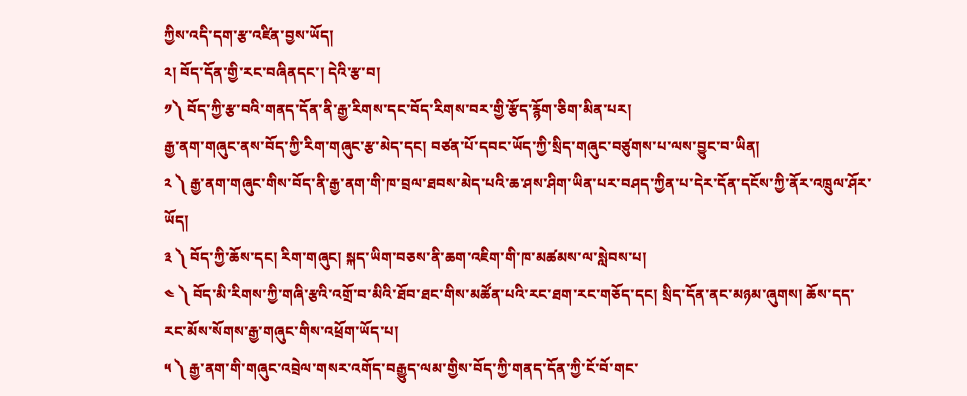ཀྱིས་འདི་དག་རྩ་འཛིན་བྱས་ཡོད།
༢། བོད་དོན་གྱི་རང་བཞིནདང་། དེའི་རྩ་བ།
༡༽ བོད་ཀྱི་རྩ་བའི་གནད་དོན་ནི་རྒྱ་རིགས་དང་བོད་རིགས་བར་གྱི་རྩོད་རྙོག་ཅིག་མིན་པར།
རྒྱ་ནག་གཞུང་ནས་བོད་ཀྱི་རིག་གཞུང་རྩ་མེད་དང། བཙན་པོ་དབང་ཡོད་ཀྱི་སྲིད་གཞུང་བཙུགས་པ་ལས་བྱུང་བ་ཡིན།
༢ ༽ རྒྱ་ནག་གཞུང་གིས་བོད་ནི་རྒྱ་ནག་གི་ཁ་བྲལ་ཐབས་མེད་པའི་ཆ་ཤས་ཤིག་ཡིན་པར་བཤད་ཀྱིན་པ་དེར་དོན་དངོས་ཀྱི་ནོར་འཁྲུལ་ཤོར་ཡོད།
༣ ༽ བོད་ཀྱི་ཆོས་དང། རིག་གཞུང། སྐད་ཡིག་བཅས་ནི་ཆག་འཇིག་གི་ཁ་མཚམས་ལ་སླེབས་པ།
༤ ༽ བོད་མི་རིགས་ཀྱི་གཞི་རྩའི་འགྲོ་བ་མིའི་ཐོབ་ཐང་གིས་མཚོན་པའི་རང་ཐག་རང་གཅོད་དང། སྲིད་དོན་ནང་མཉམ་ཞུགས། ཆོས་དད་རང་མོས་སོགས་རྒྱ་གཞུང་གིས་འཕྲོག་ཡོད་པ།
༥ ༽ རྒྱ་ནག་གི་གཞུང་འབྲེལ་གསར་འགོད་བརྒྱུད་ལམ་གྱིས་བོད་ཀྱི་གནད་དོན་ཀྱི་ངོ་བོ་གང་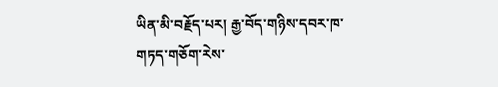ཡིན་མི་བརྗོད་པར། རྒྱ་བོད་གཉིས་དབར་ཁ་གཏད་གཅོག་རེས་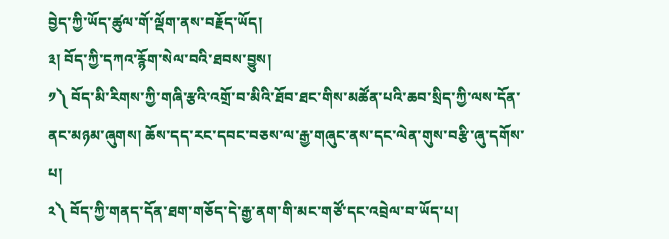བྱེད་ཀྱི་ཡོད་ཚུལ་གོ་ལྡོག་ནས་བརྗོད་ཡོད།
༣། བོད་ཀྱི་དཀའ་རྙོག་སེལ་བའི་ཐབས་བྱུས།
༡༽ བོད་མི་རིགས་ཀྱི་གཞི་རྩའི་འགྲོ་བ་མིའི་ཐོབ་ཐང་གིས་མཚོན་པའི་ཆབ་སྲིད་ཀྱི་ལས་དོན་ནང་མཉམ་ཞུགས། ཆོས་དད་རང་དབང་བཅས་ལ་རྒྱ་གཞུང་ནས་དང་ལེན་གུས་བརྩི་ཞུ་དགོས་པ།
༢༽ བོད་ཀྱི་གནད་དོན་ཐག་གཅོད་དེ་རྒྱ་ནག་གི་མང་གཙོ་དང་འབྲེལ་བ་ཡོད་པ།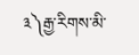༣༽རྒྱ་རིགས་མི་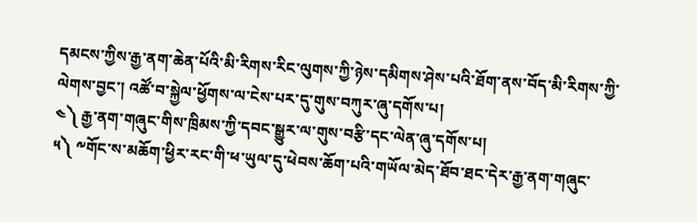དམངས་ཀྱིས་རྒྱ་ནག་ཆེན་པོའི་མི་རིགས་རིང་ལུགས་ཀྱི་ཉེས་དམིགས་ཤེས་པའི་ཐོག་ནས་བོད་མི་རིགས་ཀྱི་ལེགས་བྱང་། འཚོ་བ་སྐྱེལ་ཕྱོགས་ལ་ངེས་པར་དུ་གུས་བཀུར་ཞུ་དགོས་པ།
༤༽ རྒྱ་ནག་གཞུང་གིས་ཁྲིམས་ཀྱི་དབང་སྒྱུར་ལ་གུས་བརྩི་དང་ལེན་ཞུ་དགོས་པ།
༥༽ ༸གོང་ས་མཆོག་ཕྱིར་རང་གི་ཕ་ཡུལ་དུ་ཕེབས་ཆོག་པའི་གཡོལ་མེད་ཐོབ་ཐང་དེར་རྒྱ་ནག་གཞུང་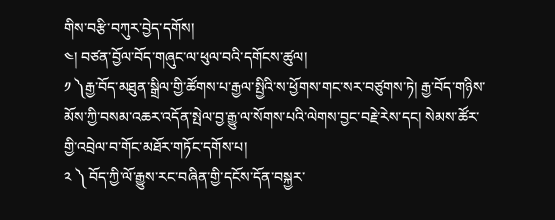གིས་བརྩི་བཀུར་བྱེད་དགོས།
༤། བཙན་བྱོལ་བོད་གཞུང་ལ་ཕུལ་བའི་དགོངས་ཚུལ།
༡ ༽རྒྱ་བོད་མཐུན་སྒྲིལ་གྱི་ཚོགས་པ་རྒྱལ་སྤྱིའི་ས་ཕྱོགས་གང་སར་བཙུགས་ཏེ། རྒྱ་བོད་གཉིས་མོས་ཀྱི་བསམ་འཆར་འདོན་སྤེལ་བྱ་རྒྱུ་ལ་སོགས་པའི་ལེགས་བྱང་བརྗེ་རེས་དང། སེམས་ཚོར་གྱི་འབྲེལ་བ་གོང་མཐོར་གཏོང་དགོས་པ།
༢ ༽ བོད་ཀྱི་ལོ་རྒྱུས་རང་བཞིན་གྱི་དངོས་དོན་བསྐྱར་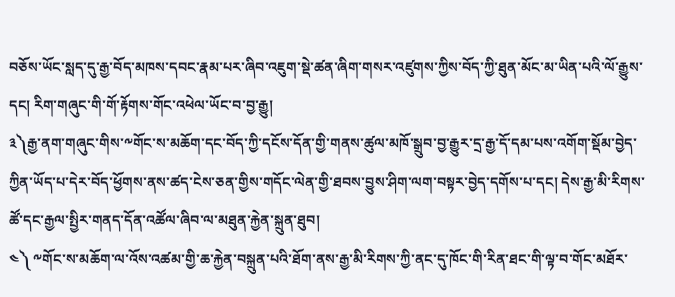བཅོས་ཡོང་སླད་དུ་རྒྱ་བོད་མཁས་དབང་རྣམ་པར་ཞིབ་འཇུག་སྡེ་ཚན་ཞིག་གསར་འཛུགས་ཀྱིས་བོད་ཀྱི་ཐུན་མོང་མ་ཡིན་པའི་ལོ་རྒྱུས་དང། རིག་གཞུང་གི་གོ་རྟོགས་གོང་འཕེལ་ཡོང་བ་བྱ་རྒྱུ།
༣༽རྒྱ་ནག་གཞུང་གིས་༸གོང་ས་མཆོག་དང་བོད་ཀྱི་དངོས་དོན་གྱི་གནས་ཚུལ་མཁོ་སྒྲུབ་བྱ་རྒྱུར་དྲ་རྒྱ་དོ་དམ་པས་འགོག་སྡོམ་བྱེད་ཀྱིན་ཡོད་པ་དེར་བོད་ཕྱོགས་ནས་ཚད་ངེས་ཅན་གྱིས་གདོང་ལེན་གྱི་ཐབས་བྱུས་ཤིག་ལག་བསྟར་བྱེད་དགོས་པ་དང། དེས་རྒྱ་མི་རིགས་ཚོ་དང་རྒྱལ་སྤྱིར་གནད་དོན་འཚོལ་ཞིབ་ལ་མཐུན་རྐྱེན་སྐྲུན་ཐུབ།
༤༽ ༸གོང་ས་མཆོག་ལ་འོས་འཚམ་གྱི་ཆ་རྐྱེན་བསྐྲུན་པའི་ཐོག་ནས་རྒྱ་མི་རིགས་ཀྱི་ནང་དུ་ཁོང་གི་རིན་ཐང་གི་ལྟ་བ་གོང་མཐོར་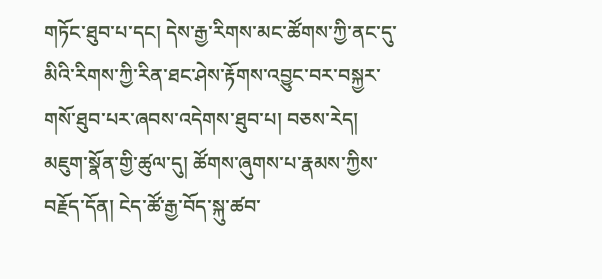གཏོང་ཐུབ་པ་དང། དེས་རྒྱ་རིགས་མང་ཚོགས་ཀྱི་ནང་དུ་མིའི་རིགས་ཀྱི་རིན་ཐང་ཤེས་རྟོགས་འབྱུང་བར་བསྐྱར་གསོ་ཐུབ་པར་ཞབས་འདེགས་ཐུབ་པ། བཅས་རེད།
མཇུག་སྣོན་གྱི་ཚུལ་དུ། ཚོགས་ཞུགས་པ་རྣམས་ཀྱིས་བརྗོད་དོན། ངེད་ཚོ་རྒྱ་བོད་སྐུ་ཚབ་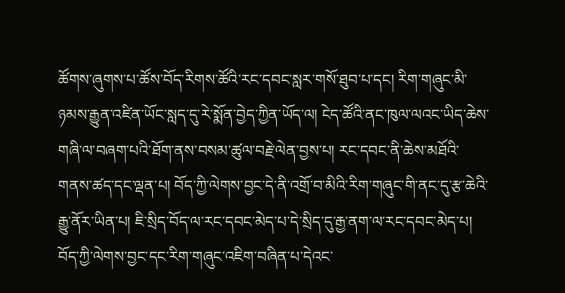ཚོགས་ཞུགས་པ་ཚོས་བོད་རིགས་ཚོའི་རང་དབང་སླར་གསོ་ཐུབ་པ་དང། རིག་གཞུང་མི་ཉམས་རྒྱུན་འཛིན་ཡོང་སླད་དུ་རེ་སྨོན་བྱེད་ཀྱིན་ཡོད་ལ། ངེད་ཚོའི་ནང་ཁུལ་ལའང་ཡིད་ཆེས་གཞི་ལ་བཞག་པའི་ཐོག་ནས་བསམ་ཚུལ་བརྗེ་ལེན་བྱས་པ། རང་དབང་ནི་ཆེས་མཐོའི་གནས་ཚད་དང་ལྡན་པ། བོད་ཀྱི་ལེགས་བྱང་དེ་ནི་འགྲོ་བ་མིའི་རིག་གཞུང་གི་ནང་དུ་རྩ་ཆེའི་རྒྱུ་ནོར་ཡིན་པ། ཇི་སྲིད་བོད་ལ་རང་དབང་མེད་པ་དེ་སྲིད་དུ་རྒྱ་ནག་ལ་རང་དབང་མེད་པ། བོད་ཀྱི་ལེགས་བྱང་དང་རིག་གཞུང་འཇིག་བཞིན་པ་དེའང་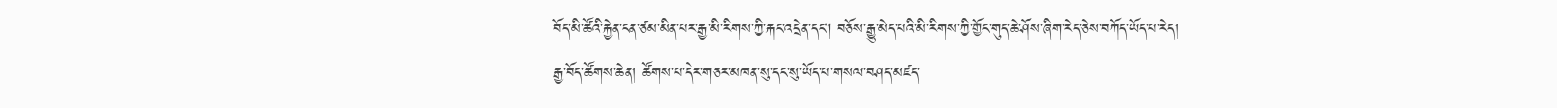བོད་མི་ཚོའི་རྐྱེན་ངན་ཙམ་མིན་པར་རྒྱ་མི་རིགས་ཀྱི་རྐང་འདྲེན་དང། བཅོས་རྒྱུ་མེད་པའི་མི་རིགས་ཀྱི་གྱོང་གུད་ཆེ་ཤོས་ཞིག་རེད་ཅེས་བཀོད་ཡོད་པ་རེད།
རྒྱ་བོད་ཚོགས་ཆེན། ཚོགས་པ་དེར་གཅར་མཁན་སུ་དང་སུ་ཡོད་པ་གསལ་བཤད་མཛད་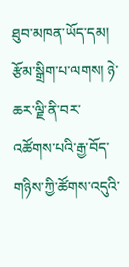ཐུབ་མཁན་ཡོད་དམ།
རྩོམ་སྒྲིག་པ་ལགས། ཉེ་ཆར་ལྗི་ནི་བར་འཚོགས་པའི་རྒྱ་བོད་གཉིས་ཀྱི་ཚོགས་འདུའི་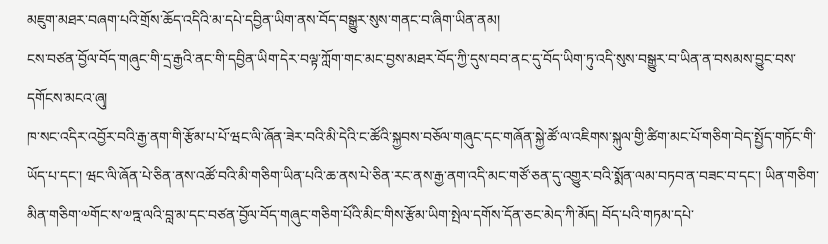མཇུག་མཐར་བཞག་པའི་གྲོས་ཆོད་འདིའི་མ་དཔེ་དབྱིན་ཡིག་ནས་བོད་བསྒྱུར་སུས་གནང་བ་ཞིག་ཡིན་ནམ།
ངས་བཙན་བྱོལ་བོད་གཞུང་གི་དྲ་རྒྱའི་ནང་གི་དབྱིན་ཡིག་དེར་བལྟ་ཀློག་གང་མང་བྱས་མཐར་བོད་ཀྱི་དུས་བབ་ནང་དུ་བོད་ཡིག་ཏུ་འདི་སུས་བསྒྱུར་བ་ཡིན་ན་བསམས་བྱུང་བས་དགོངས་མངའ་ཞུ།
ཁ་སང་འདིར་འབྱོར་བའི་རྒྱ་ནག་གི་རྩོམ་པ་པོ་ཝང་ལི་ཞོན་ཟེར་བའི་མི་དེའི་ང་ཚོའི་སྐྱབས་བཅོལ་གཞུང་དང་གཞོན་སྐྱེ་ཚོ་ལ་འཇིགས་སྐུལ་གྱི་ཚིག་མང་པོ་གཅིག་བེད་སྤྱོད་གཏོང་གི་ཡོད་པ་དང་། ཝང་ལི་ཞོན་པེ་ཅིན་ནས་འཚོ་བའི་མི་གཅིག་ཡིན་པའི་ཆ་ནས་པེ་ཅིན་རང་ནས་རྒྱ་ནག་འདི་མང་གཙོ་ཅན་དུ་འགྱུར་བའི་སྨོན་ལམ་བཏབ་ན་བཟང་བ་དང་། ཡིན་གཅིག་མིན་གཅིག་༧གོང་ས་༧ཏྰ་ལའི་བླ་མ་དང་བཙན་བྱོལ་བོད་གཞུང་གཅིག་པོའི་མིང་གིས་རྩོམ་ཡིག་སྤེལ་དགོས་དོན་ཅང་མེད་ཀི་མོད། བོད་པའི་གཏམ་དཔེ་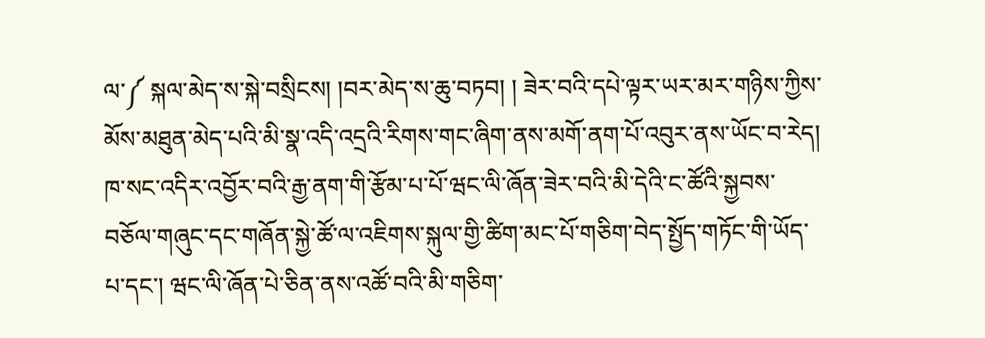ལ་༼ སྐལ་མེད་ས་སྐེ་བསྲིངས། །བར་མེད་ས་ཆུ་བཏབ། ། ཟེར་བའི་དཔེ་ལྟར་ཡར་མར་གཉིས་ཀྱིས་མོས་མཐུན་མེད་པའི་མི་སྣ་འདི་འདྲའི་རིགས་གང་ཞིག་ནས་མགོ་ནག་པོ་འབུར་ནས་ཡོང་བ་རེད།
ཁ་སང་འདིར་འབྱོར་བའི་རྒྱ་ནག་གི་རྩོམ་པ་པོ་ཝང་ལི་ཞོན་ཟེར་བའི་མི་དེའི་ང་ཚོའི་སྐྱབས་བཅོལ་གཞུང་དང་གཞོན་སྐྱེ་ཚོ་ལ་འཇིགས་སྐུལ་གྱི་ཚིག་མང་པོ་གཅིག་བེད་སྤྱོད་གཏོང་གི་ཡོད་པ་དང་། ཝང་ལི་ཞོན་པེ་ཅིན་ནས་འཚོ་བའི་མི་གཅིག་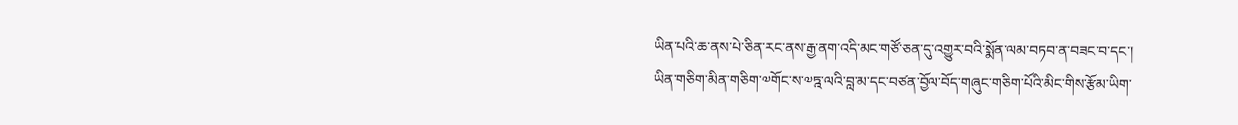ཡིན་པའི་ཆ་ནས་པེ་ཅིན་རང་ནས་རྒྱ་ནག་འདི་མང་གཙོ་ཅན་དུ་འགྱུར་བའི་སྨོན་ལམ་བཏབ་ན་བཟང་བ་དང་། ཡིན་གཅིག་མིན་གཅིག་༧གོང་ས་༧ཏྰ་ལའི་བླ་མ་དང་བཙན་བྱོལ་བོད་གཞུང་གཅིག་པོའི་མིང་གིས་རྩོམ་ཡིག་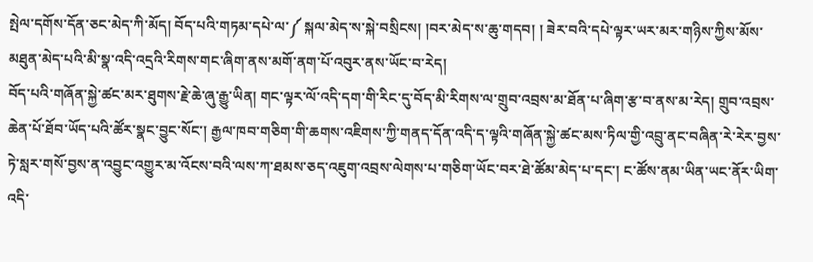སྤེལ་དགོས་དོན་ཅང་མེད་ཀི་མོད། བོད་པའི་གཏམ་དཔེ་ལ་༼ སྐལ་མེད་ས་སྐེ་བསྲིངས། །བར་མེད་ས་ཆུ་གདབ། ། ཟེར་བའི་དཔེ་ལྟར་ཡར་མར་གཉིས་ཀྱིས་མོས་མཐུན་མེད་པའི་མི་སྣ་འདི་འདྲའི་རིགས་གང་ཞིག་ནས་མགོ་ནག་པོ་འབུར་ནས་ཡོང་བ་རེད།
བོད་པའི་གཞོན་སྐྱེ་ཚང་མར་ཐུགས་རྗེ་ཆེ་ཞུ་རྒྱུ་ཡིན། གང་ལྟར་ལོ་འདི་དག་གི་རིང་དུ་བོད་མི་རིགས་ལ་གྲུབ་འབྲས་མ་ཐོན་པ་ཞིག་རྩ་བ་ནས་མ་རེད། གྲུབ་འབྲས་ཆེན་པོ་ཐོབ་ཡོད་པའི་ཚོར་སྣང་བྱུང་སོང་། རྒྱལ་ཁབ་གཅིག་གི་ཆགས་འཇིགས་ཀྱི་གནད་དོན་འདི་ད་ལྟའི་གཞོན་སྐྱེ་ཚང་མས་ཏིལ་གྱི་འབྲུ་ནང་བཞིན་རེ་རེར་བྱས་ཏེ་སླར་གསོ་བྱས་ན་འབྱུང་འགྱུར་མ་འོངས་བའི་ལས་ཀ་ཐམས་ཅད་འཇུག་འབྲས་ལེགས་པ་གཅིག་ཡོང་བར་ཐེ་ཚོམ་མེད་པ་དང་། ང་ཚོས་ནམ་ཡིན་ཡང་ནོར་ཡིག་འདི་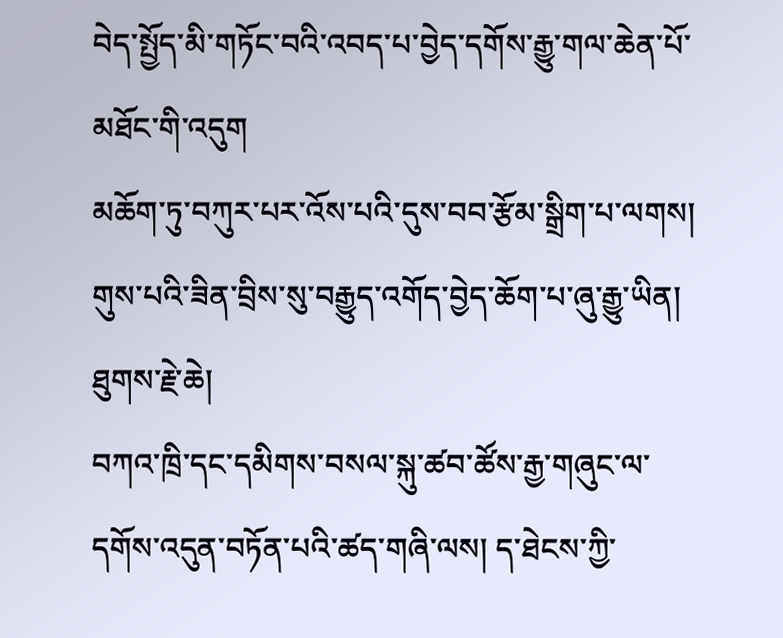བེད་སྤྱོད་མི་གཏོང་བའི་འབད་པ་བྱེད་དགོས་རྒྱུ་གལ་ཆེན་པོ་མཐོང་གི་འདུག
མཆོག་ཏུ་བཀུར་པར་འོས་པའི་དུས་བབ་རྩོམ་སྒྲིག་པ་ལགས། གུས་པའི་ཟིན་བྲིས་སུ་བརྒྱུད་འགོད་བྱེད་ཆོག་པ་ཞུ་རྒྱུ་ཡིན། ཐུགས་རྗེ་ཆེ།
བཀའ་ཁྲི་དང་དམིགས་བསལ་སྐུ་ཚབ་ཚོས་རྒྱ་གཞུང་ལ་དགོས་འདུན་བཏོན་པའི་ཚད་གཞི་ལས། ད་ཐེངས་ཀྱི་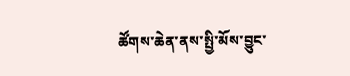ཚོགས་ཆེན་ནས་སྤྱི་མོས་བྱུང་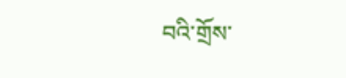བའི་གྲོས་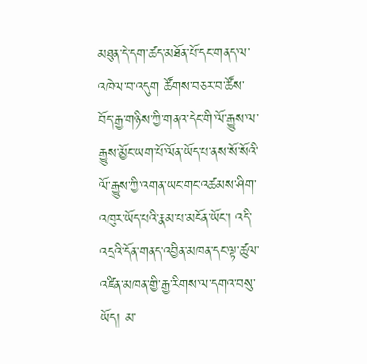མཐུན་དེ་དག་ཚད་མཐོན་པོ་དང་གནད་ལ་འཁེལ་བ་འདུག ཚོགས་བཅར་བ་ཚོས་བོད་རྒྱ་གཉིས་ཀྱི་གནའ་དེང་གི་ལོ་རྒྱུས་ལ་རྒྱུས་མྱོང་ཡག་པོ་ལོན་ཡོད་པ་ནས་སོ་སོའི་ལོ་རྒྱུས་ཀྱི་འགན་ཡང་གང་འཚམས་ཤིག་འཁུར་ཡོད་པའི་རྣམ་པ་མངོན་ཡོང་། འདི་འདྲའི་དོན་གནད་འབྱིན་མཁན་དང་ལྟ་ཚུལ་འཛིན་མཁན་གྱི་རྒྱ་རིགས་ལ་དགའ་བསུ་ཡོད། མ་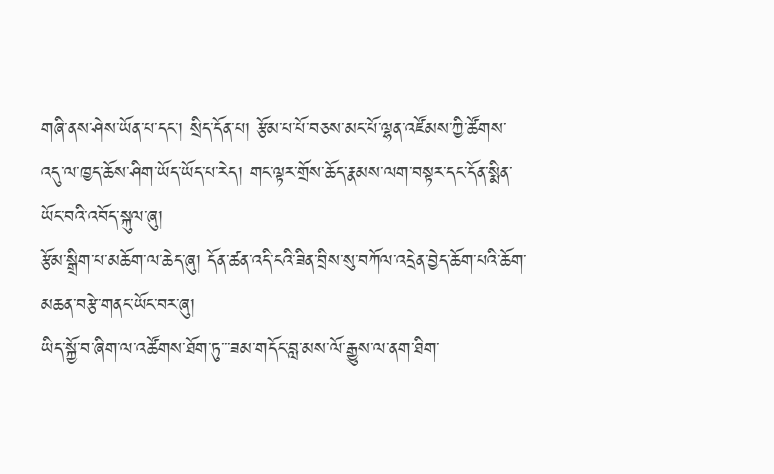གཞི་ནས་ཤེས་ཡོན་པ་དང་། སྲིད་དོན་པ། རྩོམ་པ་པོ་བཅས་མང་པོ་ལྷན་འཛོམས་ཀྱི་ཚོགས་འདུ་ལ་ཁྱད་ཆོས་ཤིག་ཡོད་ཡོད་པ་རེད། གང་ལྟར་གྲོས་ཆོད་རྣམས་ལག་བསྟར་དང་དོན་སྨིན་ཡོང་བའི་འབོད་སྐུལ་ཞུ།
རྩོམ་སྒྲིག་པ་མཆོག་ལ་ཆེད་ཞུ། དོན་ཚན་འདི་ངའི་ཟིན་བྲིས་སུ་བཀོལ་འདྲེན་བྱེད་ཆོག་པའི་ཆོག་མཆན་བརྩེ་གནང་ཡོང་བར་ཞུ།
ཡིད་སྐྱོ་བ་ཞིག་ལ་འཚོགས་ཐོག་ཏུ་་་ཟམ་གདོང་བླ་མས་ལོ་རྒྱུས་ལ་ནག་ཐིག་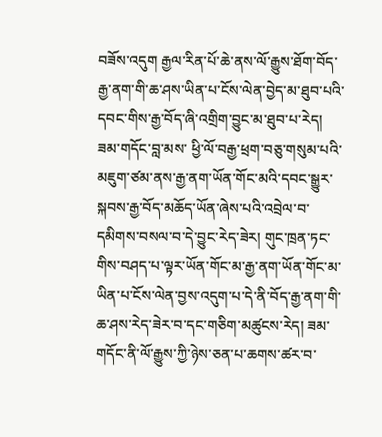བཟོས་འདུག རྒྱལ་རིན་པོ་ཆེ་ནས་ལོ་རྒྱུས་ཐོག་བོད་རྒྱ་ནག་གི་ཆ་ཤས་ཡིན་པ་ངོས་ལེན་བྱེད་མ་ཐུབ་པའི་དབང་གིས་རྒྱ་བོད་ཞི་འགྲིག་བྱུང་མ་ཐུབ་པ་རེད། ཟམ་གདོང་བླ་མས་ ཕྱི་ལོ་བརྒྱ་ཕྲག་བཅུ་གསུམ་པའི་མཇུག་ཙམ་ནས་རྒྱ་ནག་ཡོན་གོང་མའི་དབང་སྒྱུར་སྐབས་རྒྱ་བོད་མཆོད་ཡོན་ཞེས་པའི་འབྲེལ་བ་དམིགས་བསལ་བ་དེ་བྱུང་རེད་ཟེར། གུང་ཁྲན་ཏང་གིས་བཤད་པ་ལྟར་ཡོན་གོང་མ་རྒྱ་ནག་ཡོན་གོང་མ་ཡིན་པ་ངོས་ལེན་བྱས་འདུག་པ་དེ་ནི་བོད་རྒྱ་ནག་གི་ཆ་ཤས་རེད་ཟེར་བ་དང་གཅིག་མཚུངས་རེད། ཟམ་གདོང་ནི་ལོ་རྒྱུས་ཀྱི་ཉེས་ཅན་པ་ཆགས་ཚར་བ་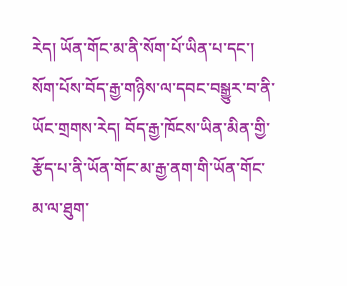རེད། ཡོན་གོང་མ་ནི་སོག་པོ་ཡིན་པ་དང་། སོག་པོས་བོད་རྒྱ་གཉིས་ལ་དབང་བསྒྱུར་བ་ནི་ཡོང་གྲགས་རེད། བོད་རྒྱ་ཁོངས་ཡིན་མིན་གྱི་རྩོད་པ་ནི་ཡོན་གོང་མ་རྒྱ་ནག་གི་ཡོན་གོང་མ་ལ་ཐུག་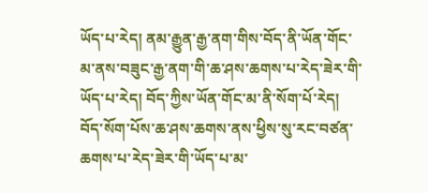ཡོད་པ་རེད། ནམ་རྒྱུན་རྒྱ་ནག་གིས་བོད་ནི་ཡོན་གོང་མ་ནས་བཟུང་རྒྱ་ནག་གི་ཆ་ཤས་ཆགས་པ་རེད་ཟེར་གི་ཡོད་པ་རེད། བོད་ཀྱིས་ཡོན་གོང་མ་ནི་སོག་པོ་རེད། བོད་སོག་པོས་ཆ་ཤས་ཆགས་ནས་ཕྱིས་སུ་རང་བཙན་ཆགས་པ་རེད་ཟེར་གི་ཡོད་པ་མ་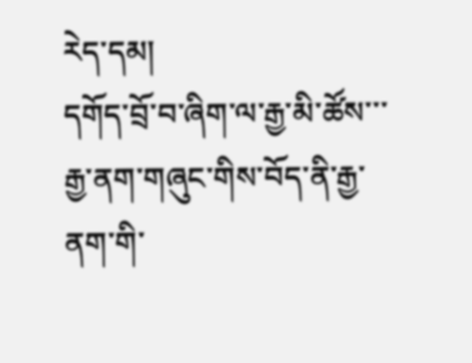རེད་དམ།
དགོད་བྲོ་བ་ཞིག་ལ་རྒྱ་མི་ཚོས་་་རྒྱ་ནག་གཞུང་གིས་བོད་ནི་རྒྱ་ནག་གི་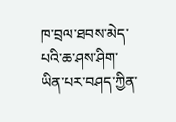ཁ་བྲལ་ཐབས་མེད་པའི་ཆ་ཤས་ཤིག་ཡིན་པར་བཤད་ཀྱིན་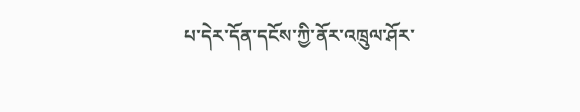པ་དེར་དོན་དངོས་ཀྱི་ནོར་འཁྲུལ་ཤོར་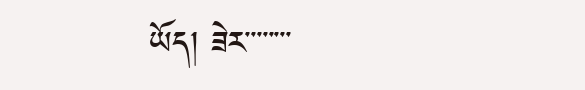ཡོད། ཟེར་་་་་་་་